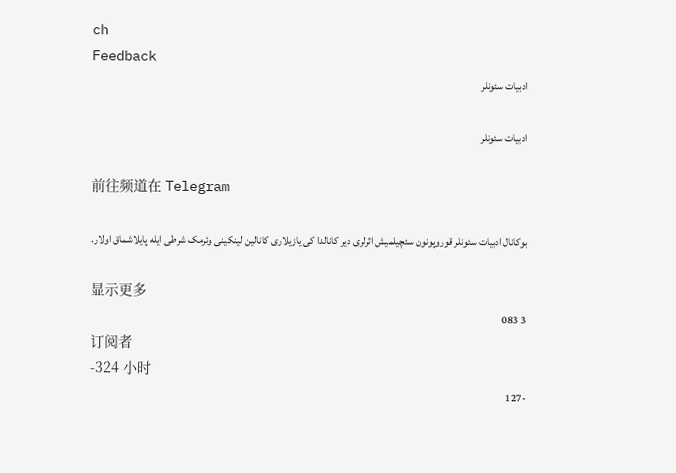ch
Feedback
ادبیات سئونلر

ادبیات سئونلر

前往频道在 Telegram

بوکانال ادبیات سئونلر قوروپونون سئچیلمیش اثرلری دیر کانالدا کی یازیلاری کانالین لینکینی وئرمک شرطی ایله پایلاشماق اولار.

显示更多
3 083
订阅者
-324 小时
-127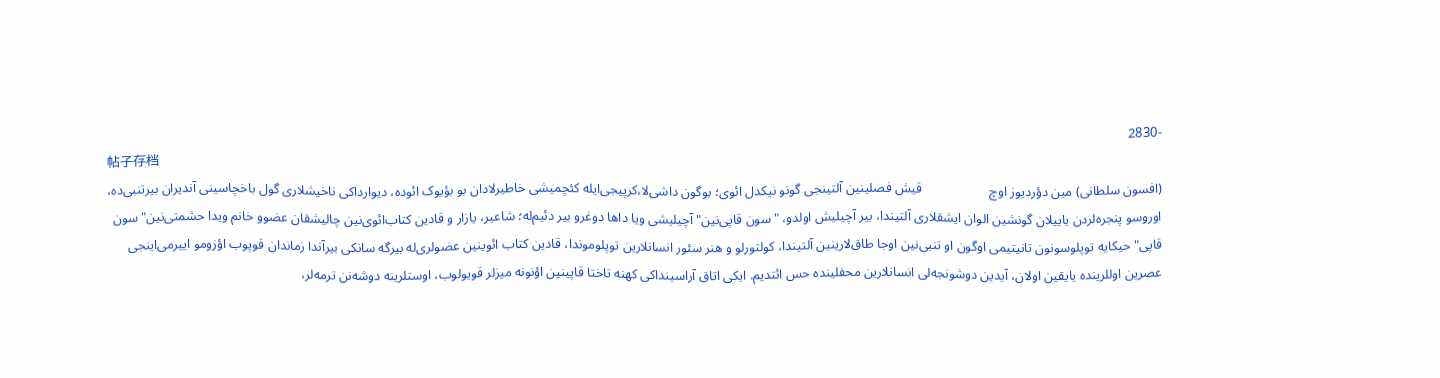-2830
帖子存档
(افسون سلطانی) مین دؤردیوز اوچ                    قیش فصلینین آلتینجی گونو نیکدل ائوی؛ بوگون داشی‌لا،کرپیجی‌ایله کئچمیشی خاطیرلادان بو بؤیوک ائوده، دیوارداکی ناخیشلاری گول باخچاسینی آندیران بیرتنبی‌ده، اوروسو پنجره‌لردن یاییلان گونشین الوان ایشقلاری آلتیندا، بیر آچیلیش اولدو، "سون قاپی‌نین" آچیلیشی ویا داها دوغرو بیر دئیم‌له؛ شاعیر، یازار و قادین کتاب‌ائوی‌نین چالیشقان عضوو خانم ویدا حشمتی‌نین"سون قاپی‌" حیکایه توپلوسونون تانیتیمی اوگون او تنبی‌نین اوجا طاق‌لارینین آلتیندا، کولتورلو و هنر سئور انسانلارین توپلوموندا، قادین کتاب ائوینین عضولری‌له بیرگه سانکی بیرآندا زماندان قوپوب اؤزومو اییرمی‌اینجی عصرین اوللرینده یایقین اولان، آیدین دوشونجه‌لی انسانلارین محفلینده حس ائتدیم. ایکی اتاق آراسینداکی کهنه تاختا قاپینین اؤنونه میزلر قویولوب، اوستلرینه دوشه‌نن ترمه‌لر،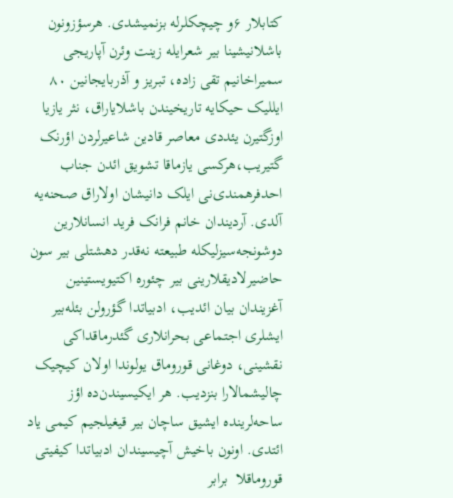کتابلار ۶و چیچکلرله بزنمیشدی. هرسؤزونون باشلانیشینا بیر شعرایله زینت وئرن آپاریجی سمیراخانیم تقی زاده، تبریز و آذربایجانین ۸۰ ایللیک حیکایه تاریخیندن باشلایاراق، نثر یازیا اوزگتیرن یئددی معاصر قادین شاعیرلردن اؤرنک گتیریب،هرکسی یازماقا تشویق ائدن جناب احدفرهمندی‌نی ایلک دانیشان اولاراق صحنه‌یه آلدی. آردیندان خانم فرانک فرید انسانلارین دوشونجه‌سیزلیکله طبیعته نه‌قدر دهشتلی بیر سون حاضیرلادیقلارینی بیر چئوره اکتیویستینین آغزیندان بیان ائدیب، ادبیاتدا گؤرولن بئله‌بیر ایشلری اجتماعی بحرانلاری گئدرماقداکی نقشینی، دوغانی قوروماق یولوندا اولان کیچیک چالیشمالارا بنزدیب. هر ایکیسیندن‌ده اؤز ساحه‌لرینده ایشیق ساچان بیر قیغیلجیم کیمی یاد ائتدی. اونون باخیش آچیسیندان ادبیاتدا کیفیتی قوروماقلا  برابر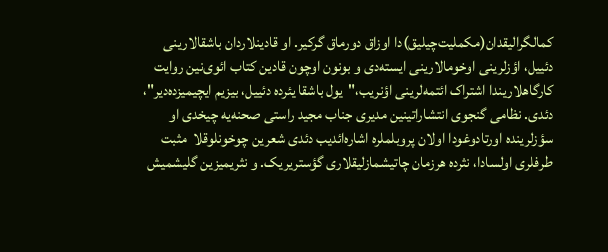کمالگرالیقدان‌(مکملیت‌چیلیق)دا اوزاق دورماق گرکیر. او قادینلاردان باشقالارینی دئییل، اؤزلرینی اوخومالارینی ایسته‌دی و بونون اوچون قادین کتاب ائوی‌نین روایت کارگاهلاریندا اشتراک ائتمه‌لرینی اؤنریب،"یول باشقا یئرده دئییل، بیزیم ایچیمیزده‌دیر"، دئدی. نظامی گنجوی انتشاراتینین مدیری جناب مجید راستی صحنه‌یه چیخدی او سؤزلرینده اورتادوغودا اولان پروبلملره اشاره‌ائدیب دئدی شعرین چوخونلوقلا  مثبت طرفلری اولسادا، نثرده هرزمان چاتیشمازلیقلاری گؤستریریک. و نثریمیزین گلیشمیش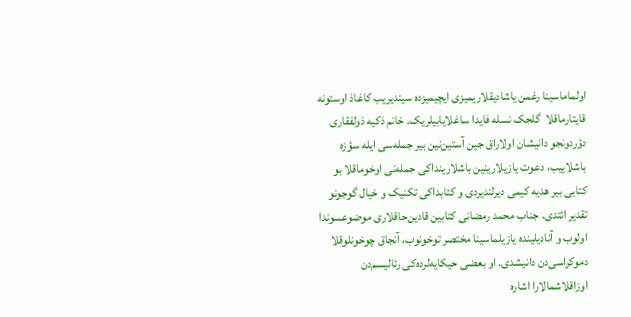اولماماسینا رغمن یاشادیقلاریمیزی ایچیمیزده سیندیریب کاغاذ اوستونه قایتارماقلا  گلجک نسله فایدا ساغلایابیلریک. خانم ذکیه ذولفقاری دؤردونجو دانیشان اولاراق جین آستین‌نین بیر جمله‌سی ایله سؤزه باشلاییب، دعوت یازیلارینین باشلارینداکی جمله‌نی اوخوماقلا بو کتابی بیر هدیه کیمی دیرلندیردی و کتابداکی تکنیک و خیال گوجونو تقدیر ائتدی. جناب محمد رمضانی کتابین قادین‌حاقلاری موضوعسوندا اولوب و آنادیلینده یازیلماسینا مختصر توخونوب، آنجاق چوخونلوقلا دموکراسی‌دن دانیشدی. او بعضی حیکایه‌لرده‌کی رئالیسم‌دن اوزاقلاشمالارا اشاره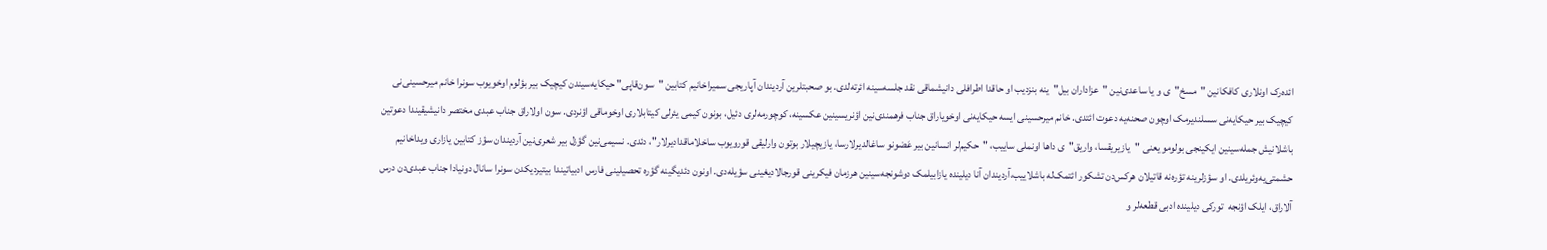ائده‌رک اونلاری کافکانین "مسخ"ی و یا ساعدی‌نین "عزاداران بیل"ینه بنزدیب او حاقدا اطرافلی دانیشماقی نقد جلسه‌سینه ائرته‌لدی. بو صحبتلرین آردیندان آپاریجی سمیراخانیم کتابین "سون‌قاپی" حیکایه‌سیندن کیچیک بیر بؤلوم اوخویوب سونرا خانم میرحسینی‌نی کیچیک بیر حیکایه‌نی سسلندیرمک اوچون صحنه‌یه دعوت ائتدی. خانم میرحسینی ایسه حیکایه‌نی اوخویاراق جناب فرهمندی‌نین اؤنریسینین عکسینه، کوچورمه‌لری دئیل، بونون کیمی یئرلی کیتابلاری اوخوماقی اؤنردی. سون اولاراق جناب عبدی مختصر دانیشیقیندا دعوتین باشلانیش جمله‌سینین ایکینجی بولومو یعنی "یازیریقسا، واریق"ی داها اونملی ساییب، "حکیم‌لر انسانین بیر عَضونو ساغالدیرلارسا، یازیچیلار بوتون وارلیقی قورویوب ساخلاماقدادیرلار"، دئدی. نسیمی‌نین گؤزل بیر شعری‌نین آردیندان سؤز کتابین یازاری ویداخانیم حشمتی‌یه‌وئریلدی. او سؤزلرینه تؤره‌نه قاتیلان هرکس‌دن تشکور ائتمک‌له باشلاییب،آردیندان آنا دیلینده یازابیلمک دوشونجه‌سینین هرزمان فیکرینی قورجالادیغینی سؤیله‌دی. اونون دئدیگینه گؤره تحصیلینی فارس ادبیاتیندا بیتیردیکدن سونرا سانال دونیادا جناب عبدی‌دن درس آلاراق، ایلک اؤنجه  تورکی دیلینده ادبی قطعه‌لر و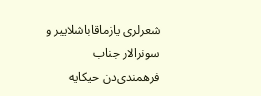شعرلری یازماقا‌باشلاییر و سونرالار جناب فرهمندی‌دن حیکایه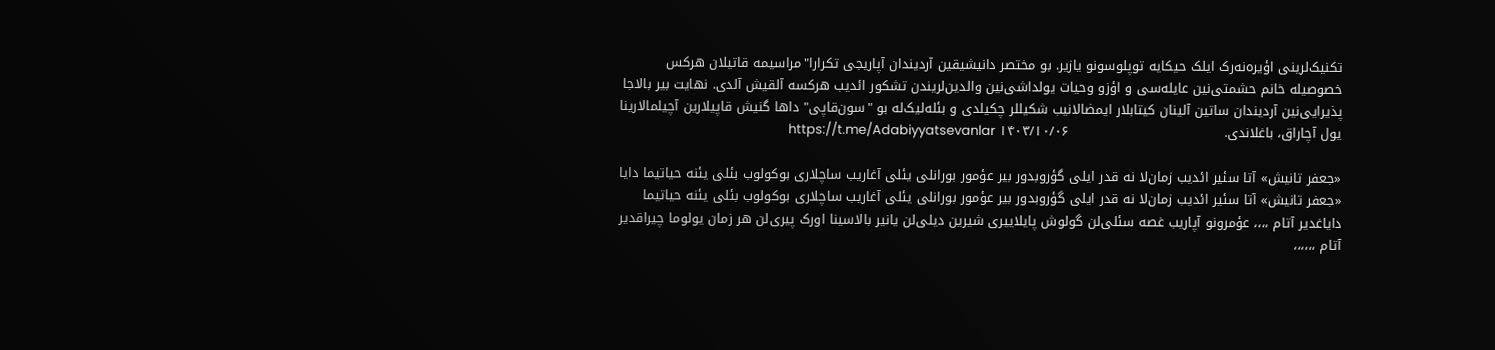تکنیک‌لرینی اؤیره‌نه‌رک ایلک حیکایه توپلوسونو یازیر. بو مختصر دانیشیقین آردیندان آپاریجی تکرارا"مراسیمه قاتیلان هرکس خصوصیله خانم حشمتی‌نین عایله‌سی و اؤزو وحیات یولداشی‌نین والدین‌لریندن تشکور ائدیب هرکسه آلقیش آلدی. نهایت بیر بالاجا پذیرایی‌نین آردیندان ساتین آلینان کیتابلار ایمضالانیب شکیللر چکیلدی و بئله‌لیک‌له بو "سون‌قاپی" داها گنیش قاپیلارین آچیلمالارینا یول آچاراق، باغلاندی.                                   ۱۴۰۳/۱۰/۰۶ https://t.me/Adabiyyatsevanlar

«جعفر تانیش» آتا سئیر ائدیب زمان‌لا نه قدر ایلی گؤروبدور بیر عؤمور بورانلی یئلی آغاریب ساچلاری بوکولوب بئلی یئنه حیاتیما دایا
«جعفر تانیش» آتا سئیر ائدیب زمان‌لا نه قدر ایلی گؤروبدور بیر عؤمور بورانلی یئلی آغاریب ساچلاری بوکولوب بئلی یئنه حیاتیما دایاغدیر آتام ،،،، عؤمرونو آپاریب غصه سئلی‌لن گولوش پایلاییری شیرین دیلی‌لن یانیر بالاسینا اورک پیری‌لن هر زمان یولوما چیراقدیر آتام ،،،،،،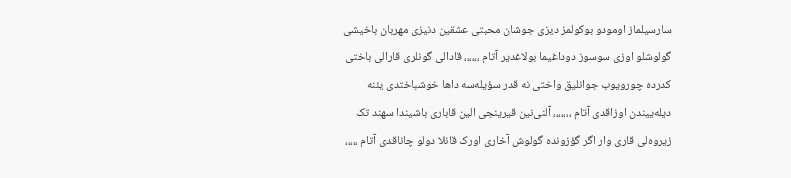سارسیلماز اومودو بوکولمز دیزی جوشان محبتی عشقین دنیزی مهربان باخیشی گولوشلو اوزی سوسوز دوداغیما بولاغدیر آتام ،،،،،، قادالی گونلری قارالی باختی کدر‌ده چورویوب جوانلیق واختی نه قدر سؤیله‌سه داها خوشباختدی یئنه دیله‌ییندن اوزاقدی آتام ،،،،،،، آلنی‌نین قیرینجی الین قاباری باشیندا سهند تک زیروه‌لی قاری وار اگر گؤزونده گولوش آخاری اورک قانلا دولو چاناقدی آتام ،،،،،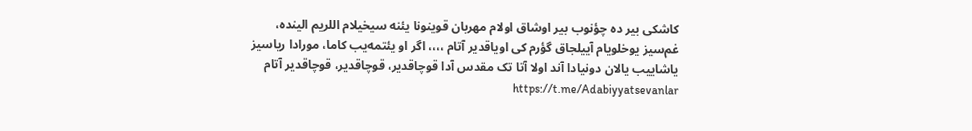کاشکی بیر ده چؤنوب بیر اوشاق اولام مهربان قوینونا یئنه سیخیلام اللریم الینده، غم‌سیز یوخلویام آییلجاق گؤرم کی اویاقدیر آتام ،،،، اگر او یئتمه‌یب کاما، مورادا ریاسیز یاشاییب یالان دونیادا آند اولا آتا تک مقدس آدا قوچاقدیر، قوچاقدیر، قوچاقدیر آتام https://t.me/Adabiyyatsevanlar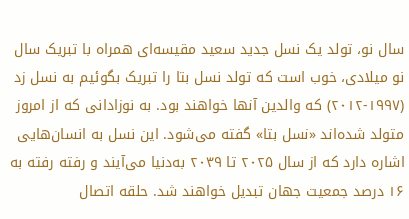سال نو، تولد یک نسل‌ جدید سعید مقیسه‌ای همراه با تبریک سال نو میلادی، خوب است که تولد نسل بتا را تبریک بگوئیم به نسل زد (۱۹۹۷-۲۰۱۲) که والدین آنها خواهند بود. به نوزادانی که از امروز متولد شده‌اند «نسل بتا» گفته‌ می‌شود. این نسل به انسان‌هایی اشاره دارد که از سال ۲۰۲۵ تا ۲۰۳۹ به‌دنیا می‌آیند و رفته رفته به ۱۶ درصد جمعیت جهان تبدیل خواهند شد. حلقه اتصال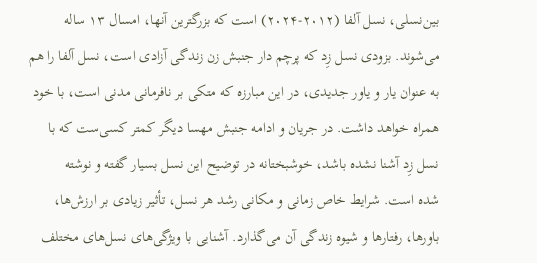بین‌نسلی، نسل آلفا (۲۰۱۲-۲۰۲۴) است که بزرگترین آنها، امسال ۱۳ ساله می‌شوند. بزودی نسل زِد که پرچم دار جنبش زن زندگی آزادی است، نسل آلفا را هم به عنوان یار و یاور جدیدی، در این مبارزه که متکی بر نافرمانی مدنی است، با خود همراه خواهد داشت. در جریان و ادامه جنبش مهسا دیگر کمتر کسی‌ست که با نسل زِد آشنا نشده باشد، خوشبختانه در توضیح این نسل بسیار گفته و نوشته شده ‌است. شرایط خاص زمانی و مکانی رشد هر نسل، تأثیر زیادی بر ارزش‌ها، باورها، رفتارها و شیوه زندگی آن می‌گذارد. آشنایی با ویژگی‌های نسل‌های مختلف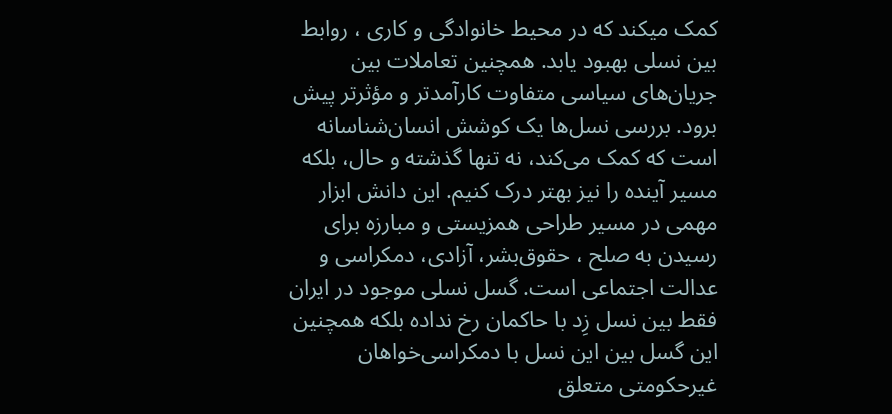کمک میکند‌ که در محیط خانوادگی و کاری ، روابط بین‌ نسلی بهبود یابد. همچنین تعاملات بین جریان‌های سیاسی متفاوت کارآمدتر و مؤثرتر پیش برود. بررسی نسل‌ها یک کوشش انسان‌شناسانه است که کمک می‌کند، نه تنها گذشته و حال، بلکه مسیر آینده را نیز بهتر درک کنیم. این دانش ابزار مهمی در مسیر طراحی همزیستی‌ و مبارزه برای رسیدن به صلح ، حقوق‌بشر، آزادی، دمکراسی و عدالت اجتماعی است. گسل نسلی موجود در ایران فقط بین نسل زِد با حاکمان رخ نداده ‌بلکه همچنین این گسل بین این نسل با دمکراسی‌خواهان غیر‌حکومتی متعلق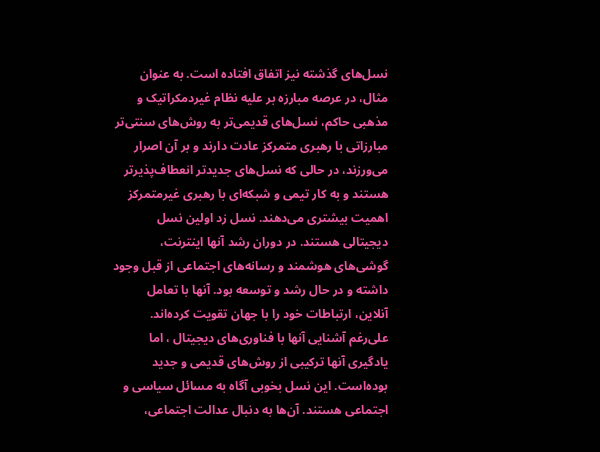نسل‌های گذشته نیز اتفاق افتاده ‌است. به عنوان مثال، در عرصه مبارزه بر علیه نظام غیر‌دمکراتیک و مذهبی حاکم، نسل‌های قدیمی‌تر به روش‌های سنتی‌تر مبارزاتی با رهبری متمرکز عادت دارند و بر آن اصرار‌ می‌ورزند، در حالی که نسل‌های جدیدتر انعطاف‌پذیرتر هستند و به کار تیمی و شبکه‌ای با رهبری غیر‌متمرکز اهمیت بیشتری می‌دهند. نسل زد اولین نسل دیجیتالی هستند. در دوران رشد آنها اینترنت، گوشی‌های هوشمند و رسانه‌های اجتماعی از قبل وجود داشته و در حال رشد و توسعه بود. آنها با تعامل آنلاین، ارتباطات خود را با جهان تقویت کرده‌اند. علی‌رغم آشنایی آنها با فناوری‌های دیجیتال ، اما یادگیری آنها ترکیبی از روش‌های قدیمی و جدید بوده‌است. این نسل بخوبی آگاه به مسائل سیاسی و اجتماعی هستند. آن‌ها به دنبال عدالت اجتماعی،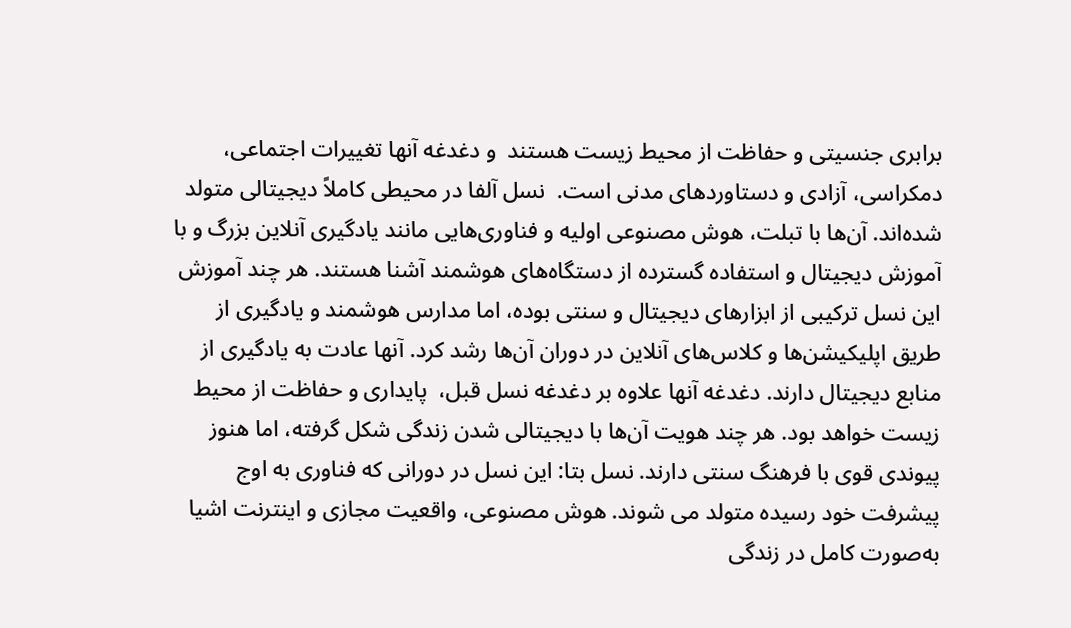برابری جنسیتی و حفاظت از محیط زیست هستند  و دغدغه آنها تغییرات اجتماعی، دمکراسی، آزادی و دستاورد‌های مدنی است.  نسل آلفا در محیطی کاملاً دیجیتالی متولد شده‌اند. آن‌ها با تبلت، هوش مصنوعی اولیه و فناوری‌هایی مانند یادگیری آنلاین بزرگ و با آموزش دیجیتال و استفاده گسترده از دستگاه‌های هوشمند آشنا هستند. هر چند آموزش این نسل ترکیبی از ابزارهای دیجیتال و سنتی بوده‌، اما مدارس هوشمند و یادگیری از طریق اپلیکیشن‌ها و کلاس‌های آنلاین در دوران آن‌ها رشد کرد. آنها عادت به یادگیری از منابع دیجیتال دارند. دغدغه آنها علاوه بر دغدغه نسل قبل،  پایداری و حفاظت از محیط زیست خواهد بود. هر چند هویت آن‌ها با دیجیتالی شدن زندگی شکل گرفته، اما هنوز پیوندی قوی با فرهنگ سنتی دارند. نسل بتا: این نسل در دورانی که فناوری به اوج پیشرفت خود رسیده متولد می شوند. هوش مصنوعی، واقعیت مجازی و اینترنت اشیا به‌صورت کامل در زندگی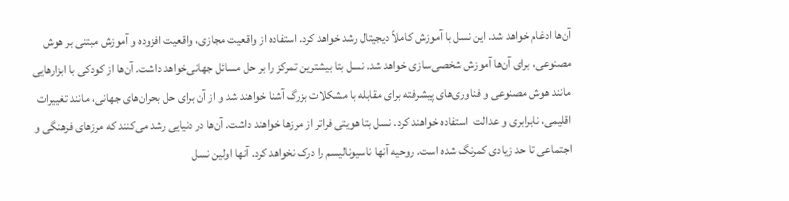آن‌ها ادغام خواهد شد. این نسل با آموزش کاملاً دیجیتال رشد خواهد کرد. استفاده از واقعیت مجازی، واقعیت افزوده و آموزش مبتنی بر هوش مصنوعی، برای آن‌ها آموزش شخصی‌سازی‌ خواهد شد. نسل بتا بیشترین تمرکز را بر حل مسائل جهانی‌خواهد داشت. آن‌ها از کودکی با ابزارهایی مانند هوش مصنوعی و فناوری‌های پیشرفته برای مقابله با مشکلات بزرگ آشنا خواهند شد و از آن برای حل بحران‌های جهانی، مانند تغییرات اقلیمی، نابرابری و عدالت  استفاده خواهند کرد. نسل بتا هویتی فراتر از مرزها خواهند داشت. آن‌ها در دنیایی رشد می‌کنند که مرزهای فرهنگی و اجتماعی تا حد زیادی کمرنگ شده است. روحیه آنها ناسیونالیسم را درک نخواهد کرد. آنها اولین نسل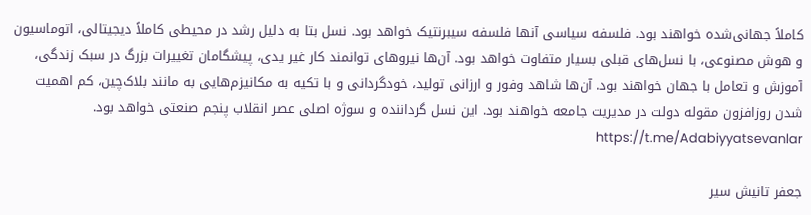کاملاً جهانی‌شده خواهند بود. فلسفه سیاسی آنها فلسفه سیبرنتیک خواهد بود. نسل بتا به دلیل رشد در محیطی کاملاً دیجیتالی، اتوماسیون و هوش مصنوعی، با نسل‌های قبلی بسیار متفاوت خواهد بود. آن‌ها نیروهای توانمند کار غیر یدی، پیشگامان تغییرات بزرگ در سبک زندگی، آموزش و تعامل با جهان خواهند بود. آن‌ها شاهد وفور و ارزانی تولید، خودگردانی و با تکیه به مکانیزم‌هایی به مانند بلاک‌چین، کم اهمیت شدن روزافزون مقوله دولت در مدیریت جامعه خواهند بود. این نسل گرداننده و سوژه اصلی عصر انقلاب پنجم صنعتی خواهد بود. https://t.me/Adabiyyatsevanlar

جعفر تانیش سیر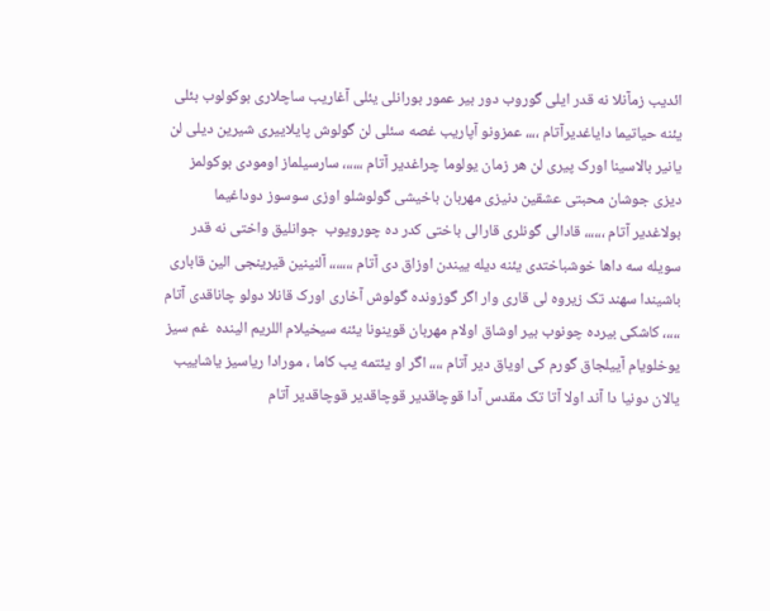ائدیب زمآنلا نه قدر ایلی گوروب دور بیر عمور بورانلی یئلی آغاریب ساچلاری بوکولوب بئلی یئنه حیاتیما دایاغدیرآتام ،،،، عمزونو آپاریب غصه سئلی لن گولوش پایلاییری شیرین دیلی لن یانیر بالاسینا اورک پیری لن هر زمان یولوما چراغدیر آتام ،،،،،، سارسیلماز اومودی بوکولمز دیزی جوشان محبتی عشقین دنیزی مهربان باخیشی گولوشلو اوزی سوسوز دوداغیما بولاغدیر آتام ،،،،،، قادالی گونلری قارالی باختی کدر ده چورویوب  جوانلیق واختی نه قدر سویله سه داها خوشباختدی یئنه دیله ییندن اوزاق دی آتام ،،،،،،، آلنینین قیرینجی الین قاباری باشیندا سهند تک زیروه لی قاری وار اگر گوزونده گولوش آخاری اورک قانلا دولو چاناقدی آتام ،،،،، کاشکی بیرده چونوب بیر اوشاق اولام مهربان قوینونا یئنه سیخیلام اللریم الینده  غم سیز یوخلویام آییلجاق گورم کی اویاق دیر آتام ،،،، اگر او یئتمه یب کاما ، مورادا ریاسیز یاشاییب یالان دونیا دا آند اولا آتا تک مقدس آدا قوچاقدیر قوچاقدیر قوچاقدیر آتام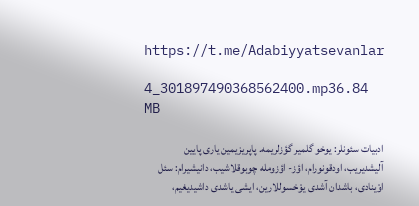https://t.me/Adabiyyatsevanlar

4_301897490368562400.mp36.84 MB

ادبیات سئونلر: یوخو گلمیر گؤزلریمه. پاپریزیمین یاری پایین آلیشدیریب، اودقونورام، اؤز- اؤزومله چوبوقلاشیب، دانیشیرام: سئل اوْینادی، باشدان آشدی یوْخسوللارین، ایشی یاشدی داشیدیغیم،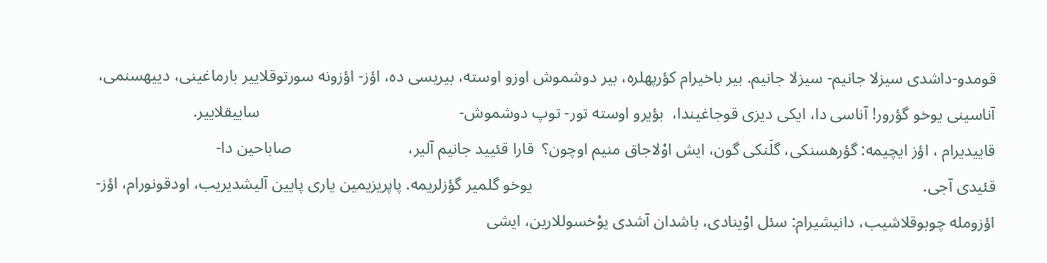قومدو-داشدی سیزلا جانیم- سیزلا جانیم. بیر باخیرام کؤرپهلره، بیر دوشموش اوزو اوسته، بیریسی ده، اؤز- اؤزونه سورتوقلاییر بارماغینی، دییهسنمی، آناسینی یوخو گؤرور! آناسی دا، ایکی دیزی قوجاغیندا،  بؤیرو اوسته تور- توپ دوشموش-                                                ساییقلاییر.                                                                     قاییدیرام ، اؤز ایچیمه: گؤرهسنکی، گلَنکی گون، ایش اوْلاجاق منیم اوچون؟  قارا قئیید جانیم آلیر،                            صاباحین دا-                                           قئیدی آجی.                                                                                              یوخو گلمیر گؤزلریمه. پاپریزیمین یاری پایین آلیشدیریب، اودقونورام، اؤز- اؤزومله چوبوقلاشیب، دانیشیرام: سئل اوْینادی، باشدان آشدی یوْخسوللارین، ایشی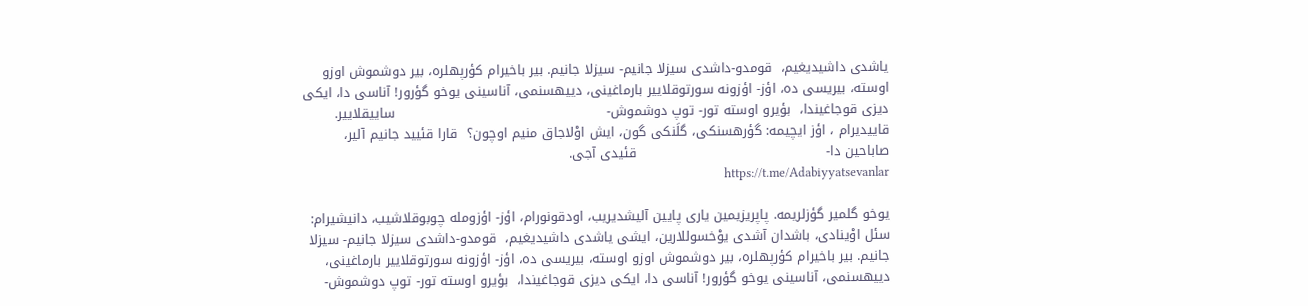یاشدی داشیدیغیم،  قومدو-داشدی سیزلا جانیم- سیزلا جانیم. بیر باخیرام کؤرپهلره، بیر دوشموش اوزو اوسته، بیریسی ده، اؤز- اؤزونه سورتوقلاییر بارماغینی، دییهسنمی، آناسینی یوخو گؤرور! آناسی دا، ایکی دیزی قوجاغیندا،  بؤیرو اوسته تور- توپ دوشموش-                                                ساییقلاییر.                                                                     قاییدیرام ، اؤز ایچیمه: گؤرهسنکی، گلَنکی گون، ایش اوْلاجاق منیم اوچون؟  قارا قئیید جانیم آلیر،                            صاباحین دا-                                           قئیدی آجی.                                                                                                                       https://t.me/Adabiyyatsevanlar

یوخو گلمیر گؤزلریمه. پاپریزیمین یاری پایین آلیشدیریب، اودقونورام، اؤز- اؤزومله چوبوقلاشیب، دانیشیرام: سئل اوْینادی، باشدان آشدی یوْخسوللارین، ایشی یاشدی داشیدیغیم،  قومدو-داشدی سیزلا جانیم- سیزلا جانیم. بیر باخیرام کؤرپهلره، بیر دوشموش اوزو اوسته، بیریسی ده، اؤز- اؤزونه سورتوقلاییر بارماغینی، دییهسنمی، آناسینی یوخو گؤرور! آناسی دا، ایکی دیزی قوجاغیندا،  بؤیرو اوسته تور- توپ دوشموش-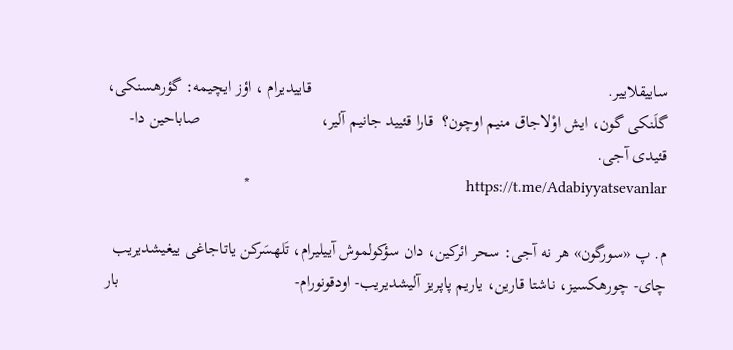ساییقلاییر.                                                                     قاییدیرام ، اؤز ایچیمه: گؤرهسنکی، گلَنکی گون، ایش اوْلاجاق منیم اوچون؟  قارا قئیید جانیم آلیر،                            صاباحین دا-                                           قئیدی آجی.                                                                                                                       https://t.me/Adabiyyatsevanlar                                                      *

م. پ «سورگون» هر نه آجی: سحر ائرکین، دان سؤکولموش آییلیرام، تَلهسَرکن یاتاجاغی ییغیشدیریب چای- چورهکسیز، ناشتا قارین، یاریم پاپریز آلیشدیریب- اودقونورام-                                         بار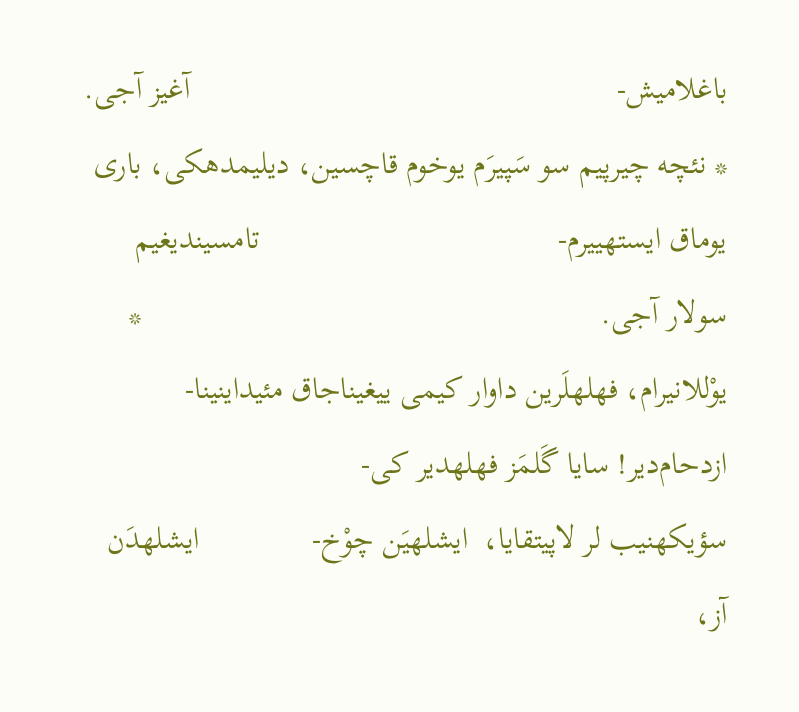باغلامیش-                                                     آغیز آجی.                                                           * نئچه چیرپیم‌ سو سَپیرَم یوخوم قاچسین، دیلیمدهکی، ‌باری یوماق ایستهییرم-                                     تامسیندیغیم سولار آجی.                                                         *  یوْللانیرام، فهلهلَرین داوار کیمی ییغیناجاق مئیداینینا-                                                                     ازدحام‌دیر! سایا گَلمَز فهلهدیر کی-                            سؤیکهنیب لر لاپیتقایا،  ایشلهیَن چوْخ-              ایشلهدَن آز،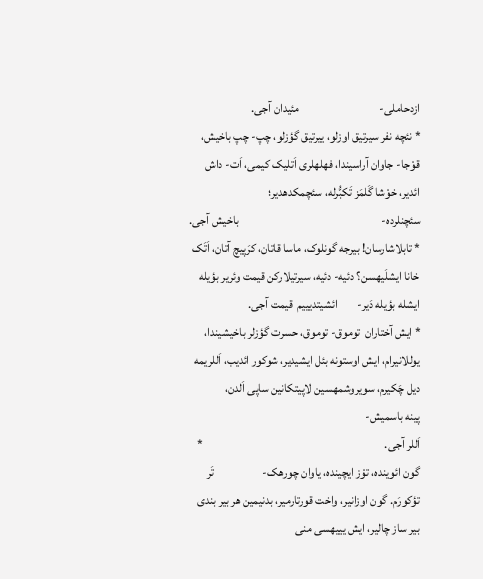ازدحاملی-                                 مئیدان آجی.                                        * نئچه نفر سیرتیق اوزلو، ییرتیق گؤزلو، چپ- چپ باخیش، قوْجا- جاوان آراسیندا، فهلهلری اَتلیک کیمی، اَت- داش ائدیر، خوْشا گَلمَز تَکبُّرله، سئچمکدهدیر؛                                             سئچنلرده-                                                           باخیش آجی.                                                                      * تابلاشارسان! بیرجه گونلوک، ماسا قاتان، کرَپیچ آتان، اَتَک خانا ایشلَیهسن؟ دئیه- دئیه، سیرتیلارکن قیمت وئریر بؤیله ایشله بؤیله دَیر-        ائشیتدیییم  قیمت آجی.                                    * ایش آختاران  توموق- توموق، حسرت گؤزلر باخیشیندا،  یوللانیرام، ایش اوستونه بئل ایشیدیر، شوکور ائدیب، اَللریمه دیل چَکیرم، سویروشمهسین لاپیتکانین ساپی اَلدن،                                                     پینه باسمیش-                                                                        اَللر آجی.                                                                           * گون ائوینده، توْز ایچینده، یاوان چورهک-                    تَر تؤکورَم. گون اوزانیر، واخت قورتارمیر، بدنیمین هر بیر بندی بیر ساز چالیر، ایش یییهسی منی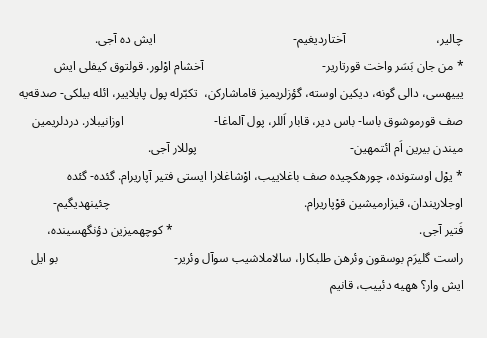چالیر،                             آختاردیغیم-                                            ایش ده آجی.                                                    * من جان بَسَر واخت قورتاریر-                                      آخشام اوْلور. قولتوق کیفلی ایش یییهسی، دالی گونه، دیکین اوسته، گؤزلریمیز قاماشارکن،  تکبّرله پول پایلاییر، ائله بیلکی- صدقه‌یه صف قورموشوق باسا- باس دیر، قابار اَللر، پول آلماغا-                             اوزانیبلار. دردلریمین میندن بیرین اَم ائتمهین-                                                 پوللار آجی.                                                        * یوْل اوستونده، چورهکچیده صف باغلاییب، اوْشاغلارا ایستی فتیر آپاریرام. گئده- گئده اوجلاریندان، قیزارمیشین قوْپاریرام.                                                              چئینهدیگیم-                                                                       فَتیر آجی.                                                                               * کوچهمیزین دؤنگهسینده، راست گلیرَم بوسقون وئرهن طلبکارا، سالاملاشیب سوآل وئریر-                                     بو ایل ایش وار؟ ههیه دئییب، قانیم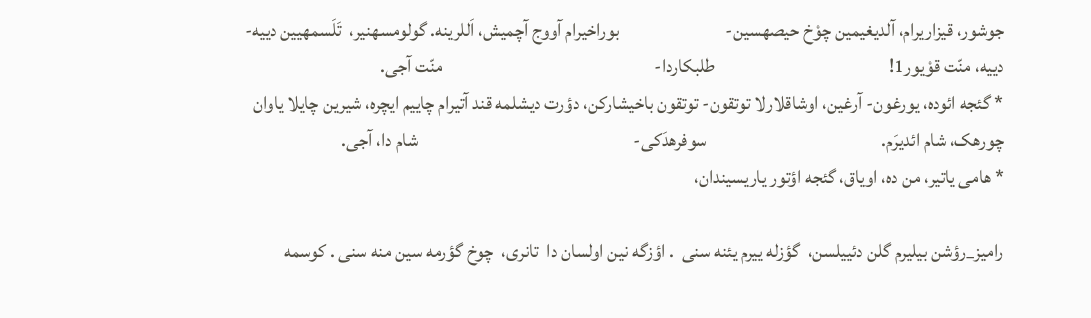جوشور، قیزاریرام، آلدیغیمین چوْخ حیصهسین-                            بوراخیرام آووج آچمیش، اَللرینه. گولومسهنیر،  تَلَسمهیین دییه- دییه، منّت قوْیور1!                                              طلبکاردا-                                                        منّت آجی.                                                            * گئجه ائوده، یورغون- آرغین، اوشاقلارلا توتقون- توتقون باخیشارکن، دؤرت دیشلمه قند آتیرام چاییم ایچره، شیرین چایلا یاوان چورهک، شام ائدیرَم.                                              سوفرهدَکی-                                                         شام دا، آجی.                                                                  * هامی یاتیر، من ده، اویاق، گئجه اؤتور یاریسیندان،

رامیز_رؤشن بیلیرم گلن دئییلسن،  گؤزله ییرم یئنه سنی  . اؤزگه نین اولسان دا  تانری،  چوخ گؤرمه سین منه سنی . کوسمه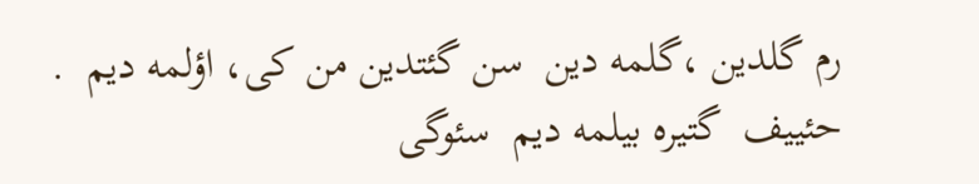رم گلدین ،گلمه دین  سن گئتدین من کی، اؤلمه دیم  . حئییف  گتیره بیلمه دیم  سئوگی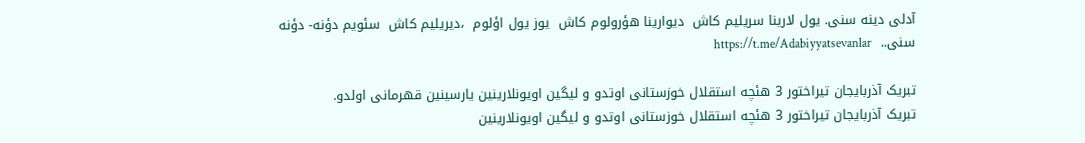آدلی دینه سنی. یول لارینا سریلیم کاش  دیوارینا هؤرولوم کاش  یوز یول اؤلوم  ،دیریلیم کاش  سئویم دؤنه- دؤنه سنی..  https://t.me/Adabiyyatsevanlar

تبریک آذربایجان تیراختور 3 هئچه استقلال خوزستانی اوتدو و لیگین اویونلارینین یارسینین قهرمانی اولدو.
تبریک آذربایجان تیراختور 3 هئچه استقلال خوزستانی اوتدو و لیگین اویونلارینین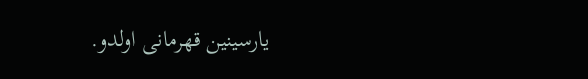یارسینین قهرمانی اولدو.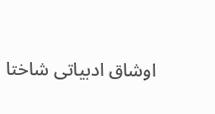اوشاق ادبیاتی شاختا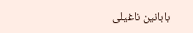بابانین ناغیلی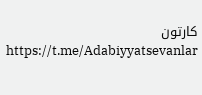کارتون https://t.me/Adabiyyatsevanlar